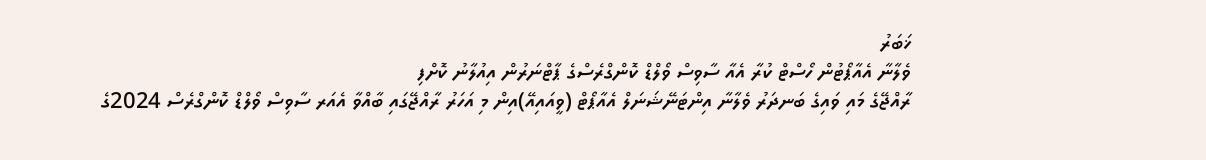ޚަބަރު
ވެލާނާ އެއާޕޯޓުން ހޯސްޓް ކުރާ އެއާ ސާވިސް ވޯލްޑް ކޮންގްރެސްގެ ޕާޓްނަރުން އިއުލާނު ކޮށްފި
ރާއްޖޭގެ މައި ވައިގެ ބަނދަރު ވެލާނާ އިންޓަނޭޝަނަލް އެއާޕޯޓް (ވީއައިއޭ)އިން މި އަހަރު ރާއްޖޭގައި ބާއްވާ އެއަރ ސާވިސް ވޯލްޑް ކޮންގްރެސް 2024ގެ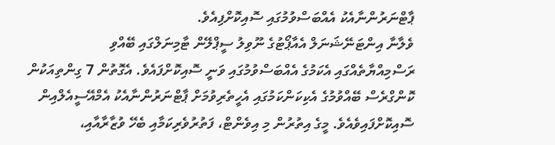ޕާޓްނަރުންނާއެކު އެއްބަސްވުމުގައި ސޮއިކޮށްފިއެވެ.
ވެލާނާ އިންޓަނޭޝަނަލް އެއާޕޯޓުގެ ނޫވިލު ސީޕްލޭން ޓާމިނަލްގައި ބޭއްވި ރަސްމިއްޔާތެއްގައި އެކަމުގެ އެއްބަސްވުމުގައި ވަނީ ސޮއިކޮށްފައެވެ. އެގޮތުން 7 ގިންތިއަކުން ކޮންގްރެސް ބޭއްވުމުގެ އެކިކަންކަމުގައި އެހީތެރިވުމަށް ޕާޓްނަރުންނާއެކު އެމްއޭސީއެލްއިން ސޮއިކޮށްފައިވެއެވެ. މީގެ އިތުރުން މި އިވެންޓް، ފަތުރުވެރިކަމާއި ބެހޭ ވުޒާރާއާއި،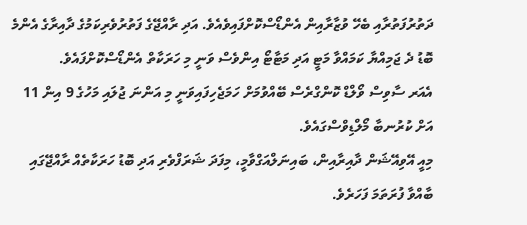ދަތުރުފަތުރާއި ބެހޭ ވުޒާރާއިން އެންޑޯސްކޮށްފައިވެއެވެ. އަދި ރާއްޖޭގެ ފަތުރުވެރިކަމުގެ ދާއިރާގެ އެންމެ ބޮޑު ދެ ޖަމިއްޔާ ކަމައްވާ މަޓީ އަދި މަޓާޓޯ އިންވެސް ވަނީ މި ހަރަކާތް އެންޑޯސްކޮށްފައެވެ.
އެއަރ ސާވިސް ވޯލްޑް ކޮންގްރެސް ބޭއްވުމަށް ހަމަޖެހިފައިވަނީ މި އަންނަ ޖުލައި މަހުގެ 9 އިން 11 އަށް ކުރުނބާ މޯލްޑިވްސްގައެވެ.
މިއީ އޭވިއޭޝަން ދާއިރާއިން، ބައިނަލްއަގްވާމީ، މިފަދަ ޝަރަފްވެރި އަދި ބޮޑު ހަރަކާތެއް ރާއްޖޭގައި ބާއްވާ ފުރަތަމަ ފަހަރެވެ.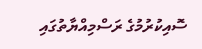ސޮއިކުރުމުގެ ރަސްމިއްޔާތުގައި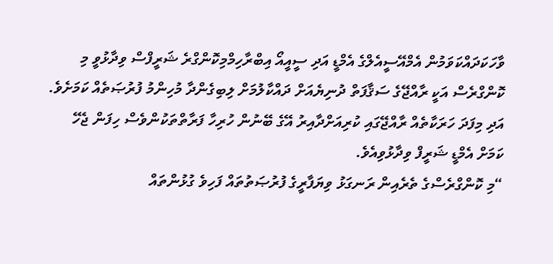ވާހަކަދައްކަވަމުން އެމްއޭސީއެލްގެ އެމްޑީ އަދި ސީއީއޯ އިބްރާހިމްމިކޮންގްރެ ޝަރީފްސް ވިދާޅުވީ މި ކޮންގްރެސް އަކީ ރާއްޖޭގެ ސަޤާފަތް ދުނިޔެއަށް ދައްކާލުމަށް ލިބިގެންދާ މުހިންމު ފުރުޞަތެއް ކަމަށެވެ. އަދި މިފަދަ ހަރަކާތެއް ރާއްޖޭގައި ކުރިއަށްދާއިރު އޭގެ ބޭނުން ހުރިހާ ފަރާތްތަކުންވެސް ހިފަން ޖެހޭ ކަމަށް އެމްޑީ ޝަރީފް ވިދާޅުވިއެވެ.
“މި ކޮންގްރެސްގެ ތެރެއިން ރަނގަޅު ވިޔަފާރީގެ ފުރުޞަތުތައް ފަހިވެ ގުޅުންތައް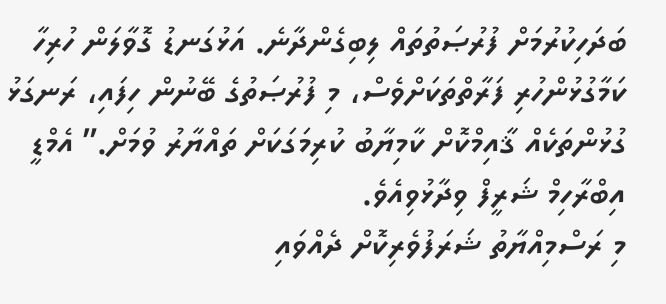ބަދަހިކުރުމަށް ފުރުޞަތުތައް ލިބިގެންދާނެ. އަޅުގަނޑު ގޮވާލަން ހުރިހާ ކަމާގުޅުންހުރި ފަރާތްތަކަށްވެސް، މި ފުރުޞަތުގެ ބޭނުން ހިފައި، ރަނގަޅު ގުޅުންތަކެއް ޤާއިމްކޮށް ކާމިޔާބު ކުރިމަގަކަށް ތައްޔާރު ވުމަށް.” އެމްޑީ އިބްރާހިމް ޝަރީފް ވިދާޅުވިއެވެ.
މި ރަސްމިއްޔާތު ޝަރަފުވެރިކޮށް ދެއްވައި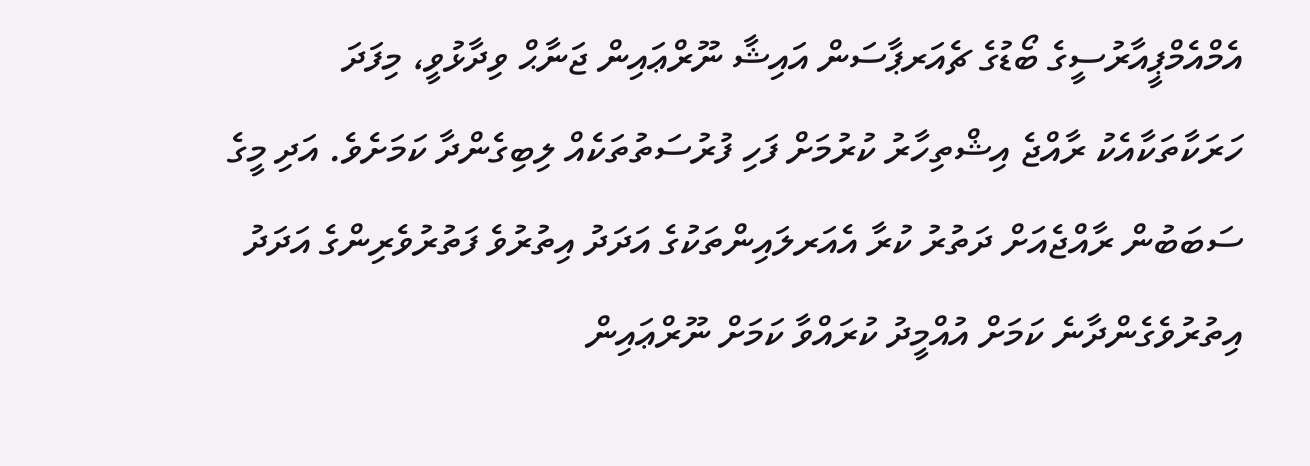އެމްއެމްޕީއާރުސީގެ ބޯޑުގެ ޗެއަރޕާސަން އައިޝާ ނޫރްޢައިން ޖަނާޙް ވިދާޅުވީ، މިފަދަ ހަރަކާތަކާއެކު ރާއްޖެ އިޝްތިހާރު ކުރުމަށް ފަހި ފުރުސަތުތަކެއް ލިބިގެންދާ ކަމަށެވެ. އަދި މީގެ ސަބަބުން ރާއްޖެއަށް ދަތުރު ކުރާ އެއަރލައިންތަކުގެ އަދަދު އިތުރުވެ ފަތުރުވެރިންގެ އަދަދު އިތުރުވެގެންދާނެ ކަމަށް އުއްމީދު ކުރައްވާ ކަމަށް ނޫރްޢައިން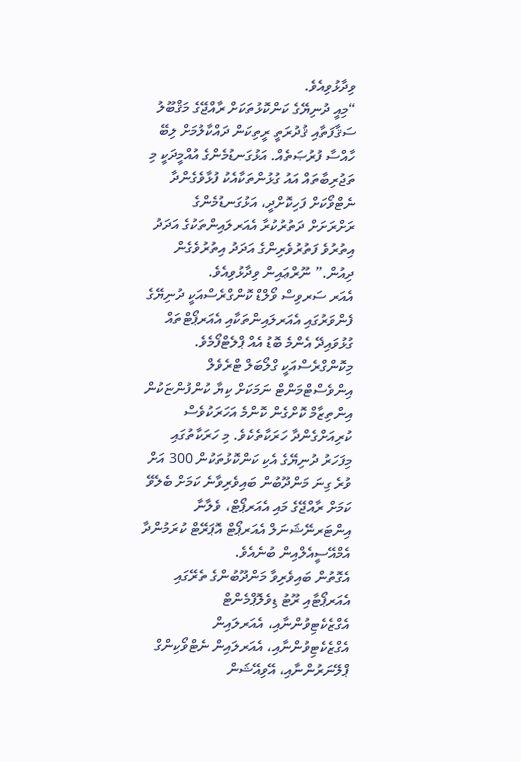ވިދާޅުވިއެވެ.
“މިއީ ދުނިޔޭގެ ކަންކޮޅުތަކަށް ރާއްޖޭގެ މަޤްބޫލު ސަޤާފަތާއި ޤުދުރަތީ ރީތިކަން ދައްކާލުމަށް ލިބޭ ހާއްސާ ފުރުޞަތެއް. އަޅުގަނޑުމެންގެ އުއްމީދަކީ މި ތަޖުރިބާތައް އައު ގުޅުންތަކާއެކު ފުޅާވެގެންދާ ނެޓްވޯކަށް ފަހިކޮށްދީ، އަޅުގަނޑުމެންގެ ރަށްރަށަށް ދަތުރުކުރާ އެއަރލައިންތަކުގެ އަދަދު އިތުރުވެ ފަތުރުވެރިންގެ އަދަދު އިތުރުވެގެން ދިއުން.” ނޫރްޢައިން ވިދާޅުވިއެވެ.
އެއަރ ސަރވިސް ވޯލްޑް ކޮންގްރެސްއަކީ ދުނިޔޭގެ ފެންވަރުގައި އެއަރލައިންތަކާއި އެއަރޕޯޓްތައް ގުޅުވައިދޭ އެންމެ ބޮޑު އެއް ޕްލެޓްފޯމެވެ. މިކޮންގްރެސްއަކީ ގްލޯބަލް ޓްރެވެލް އިންވެސްޓްމަންޓް ނަމަކަށް ކިޔާ ކުންފުންޏަކުން އިންތިޒާމް ކޮށްގެން ކޮންމެ އަހަރަކުވެސް ކުރިއަށްގެންދާ ހަރަކާތެކެވެ. މި ހަރަކާތުގައި މިފަހަރު ދުނިޔޭގެ އެކި ކަންކޮޅުތަކުން 300 އަށް ވުރެ ގިނަ މަންދޫބުން ބައިވެރިވާނެ ކަމަށް ބެލެވޭ ކަމަށް ރާއްޖޭގެ މައި އެއަރޕޯޓް، ވެލާނާ އިންޓަރނޭޝަނަލް އެއަރޕޯޓް އޮޕަރޭޓް ކުރަމުންދާ އެމްއޭސީއެލްއިން ބުނެއެވެ.
އެގޮތުން ބައިވެރިވާ މަންދޫބުންގެ ތެރޭގައި އެއަރޕޯޓާއި ރޫޓު ޑިވެލޮޕްމެންޓް އެގްޒެކެޓިވުންނާއި، އެއަރލައިން އެގްޒެކެޓިވުންނާއި، އެއަރލައިން ނެޓްވޯކިންގް ޕްލޭނަރުންނާއި، އޭވިއޭޝަން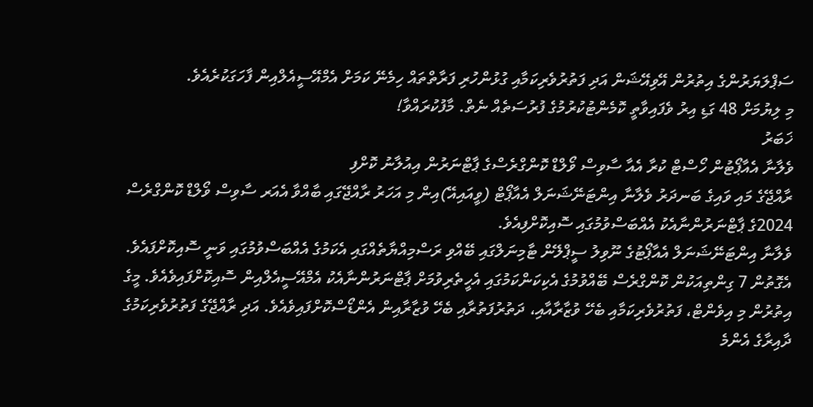ސަޕްލަޔަރުންގެ އިތުރުން އޭވިއޭޝަން އަދި ފަތުރުވެރިކަމާއި ގުޅުންހުރި ފަރާތްތައް ހިމެނޭ ކަމަށް އެމްއޭސީއެލްއިން ފާހަގަކުރެއެވެ.
މި ލިޔުމަށް 48 ގަޑި އިރު ވެފައިވާތީ ކޮމެންޓުކުރުމުގެ ފުރުސަތެއް ނެތް. މާފުކުރައްވާ!
ޚަބަރު
ވެލާނާ އެއާޕޯޓުން ހޯސްޓް ކުރާ އެއާ ސާވިސް ވޯލްޑް ކޮންގްރެސްގެ ޕާޓްނަރުން އިއުލާނު ކޮށްފި
ރާއްޖޭގެ މައި ވައިގެ ބަނދަރު ވެލާނާ އިންޓަނޭޝަނަލް އެއާޕޯޓް (ވީއައިއޭ)އިން މި އަހަރު ރާއްޖޭގައި ބާއްވާ އެއަރ ސާވިސް ވޯލްޑް ކޮންގްރެސް 2024ގެ ޕާޓްނަރުންނާއެކު އެއްބަސްވުމުގައި ސޮއިކޮށްފިއެވެ.
ވެލާނާ އިންޓަނޭޝަނަލް އެއާޕޯޓުގެ ނޫވިލު ސީޕްލޭން ޓާމިނަލްގައި ބޭއްވި ރަސްމިއްޔާތެއްގައި އެކަމުގެ އެއްބަސްވުމުގައި ވަނީ ސޮއިކޮށްފައެވެ. އެގޮތުން 7 ގިންތިއަކުން ކޮންގްރެސް ބޭއްވުމުގެ އެކިކަންކަމުގައި އެހީތެރިވުމަށް ޕާޓްނަރުންނާއެކު އެމްއޭސީއެލްއިން ސޮއިކޮށްފައިވެއެވެ. މީގެ އިތުރުން މި އިވެންޓް، ފަތުރުވެރިކަމާއި ބެހޭ ވުޒާރާއާއި، ދަތުރުފަތުރާއި ބެހޭ ވުޒާރާއިން އެންޑޯސްކޮށްފައިވެއެވެ. އަދި ރާއްޖޭގެ ފަތުރުވެރިކަމުގެ ދާއިރާގެ އެންމެ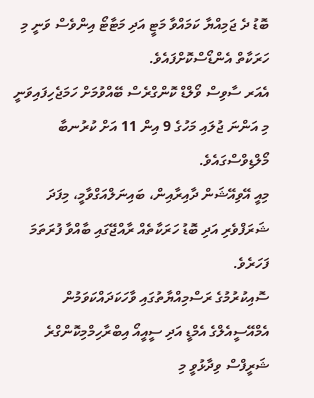ބޮޑު ދެ ޖަމިއްޔާ ކަމައްވާ މަޓީ އަދި މަޓާޓޯ އިންވެސް ވަނީ މި ހަރަކާތް އެންޑޯސްކޮށްފައެވެ.
އެއަރ ސާވިސް ވޯލްޑް ކޮންގްރެސް ބޭއްވުމަށް ހަމަޖެހިފައިވަނީ މި އަންނަ ޖުލައި މަހުގެ 9 އިން 11 އަށް ކުރުނބާ މޯލްޑިވްސްގައެވެ.
މިއީ އޭވިއޭޝަން ދާއިރާއިން، ބައިނަލްއަގްވާމީ، މިފަދަ ޝަރަފްވެރި އަދި ބޮޑު ހަރަކާތެއް ރާއްޖޭގައި ބާއްވާ ފުރަތަމަ ފަހަރެވެ.
ސޮއިކުރުމުގެ ރަސްމިއްޔާތުގައި ވާހަކަދައްކަވަމުން އެމްއޭސީއެލްގެ އެމްޑީ އަދި ސީއީއޯ އިބްރާހިމްމިކޮންގްރެ ޝަރީފްސް ވިދާޅުވީ މި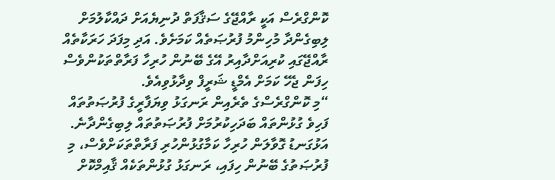ކޮންގްރެސް އަކީ ރާއްޖޭގެ ސަޤާފަތް ދުނިޔެއަށް ދައްކާލުމަށް ލިބިގެންދާ މުހިންމު ފުރުޞަތެއް ކަމަށެވެ. އަދި މިފަދަ ހަރަކާތެއް ރާއްޖޭގައި ކުރިއަށްދާއިރު އޭގެ ބޭނުން ހުރިހާ ފަރާތްތަކުންވެސް ހިފަން ޖެހޭ ކަމަށް އެމްޑީ ޝަރީފް ވިދާޅުވިއެވެ.
“މި ކޮންގްރެސްގެ ތެރެއިން ރަނގަޅު ވިޔަފާރީގެ ފުރުޞަތުތައް ފަހިވެ ގުޅުންތައް ބަދަހިކުރުމަށް ފުރުޞަތުތައް ލިބިގެންދާނެ. އަޅުގަނޑު ގޮވާލަން ހުރިހާ ކަމާގުޅުންހުރި ފަރާތްތަކަށްވެސް، މި ފުރުޞަތުގެ ބޭނުން ހިފައި، ރަނގަޅު ގުޅުންތަކެއް ޤާއިމްކޮށް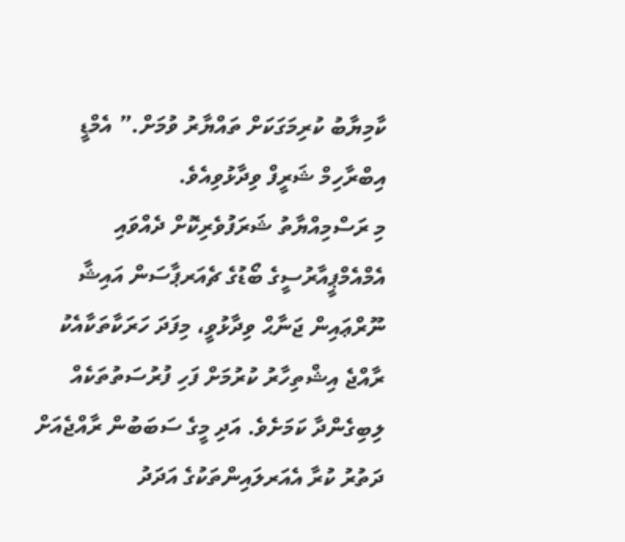ކާމިޔާބު ކުރިމަގަކަށް ތައްޔާރު ވުމަށް.” އެމްޑީ އިބްރާހިމް ޝަރީފް ވިދާޅުވިއެވެ.
މި ރަސްމިއްޔާތު ޝަރަފުވެރިކޮށް ދެއްވައި އެމްއެމްޕީއާރުސީގެ ބޯޑުގެ ޗެއަރޕާސަން އައިޝާ ނޫރްޢައިން ޖަނާޙް ވިދާޅުވީ، މިފަދަ ހަރަކާތަކާއެކު ރާއްޖެ އިޝްތިހާރު ކުރުމަށް ފަހި ފުރުސަތުތަކެއް ލިބިގެންދާ ކަމަށެވެ. އަދި މީގެ ސަބަބުން ރާއްޖެއަށް ދަތުރު ކުރާ އެއަރލައިންތަކުގެ އަދަދު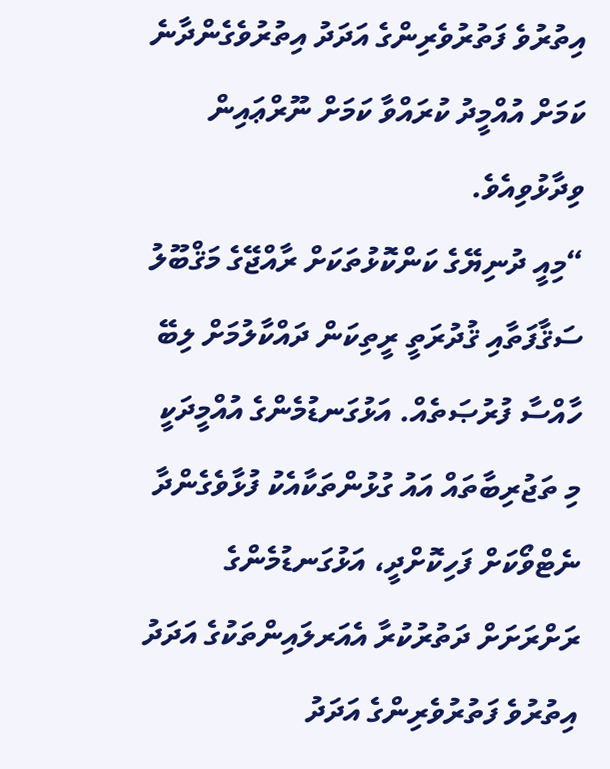އިތުރުވެ ފަތުރުވެރިންގެ އަދަދު އިތުރުވެގެންދާނެ ކަމަށް އުއްމީދު ކުރައްވާ ކަމަށް ނޫރްޢައިން ވިދާޅުވިއެވެ.
“މިއީ ދުނިޔޭގެ ކަންކޮޅުތަކަށް ރާއްޖޭގެ މަޤްބޫލު ސަޤާފަތާއި ޤުދުރަތީ ރީތިކަން ދައްކާލުމަށް ލިބޭ ހާއްސާ ފުރުޞަތެއް. އަޅުގަނޑުމެންގެ އުއްމީދަކީ މި ތަޖުރިބާތައް އައު ގުޅުންތަކާއެކު ފުޅާވެގެންދާ ނެޓްވޯކަށް ފަހިކޮށްދީ، އަޅުގަނޑުމެންގެ ރަށްރަށަށް ދަތުރުކުރާ އެއަރލައިންތަކުގެ އަދަދު އިތުރުވެ ފަތުރުވެރިންގެ އަދަދު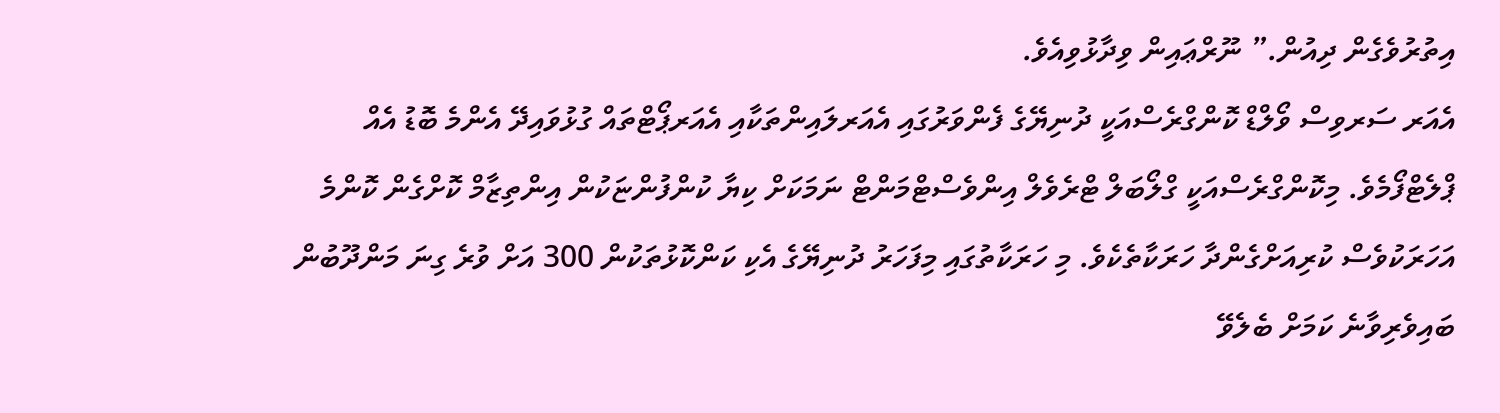އިތުރުވެގެން ދިއުން.” ނޫރްޢައިން ވިދާޅުވިއެވެ.
އެއަރ ސަރވިސް ވޯލްޑް ކޮންގްރެސްއަކީ ދުނިޔޭގެ ފެންވަރުގައި އެއަރލައިންތަކާއި އެއަރޕޯޓްތައް ގުޅުވައިދޭ އެންމެ ބޮޑު އެއް ޕްލެޓްފޯމެވެ. މިކޮންގްރެސްއަކީ ގްލޯބަލް ޓްރެވެލް އިންވެސްޓްމަންޓް ނަމަކަށް ކިޔާ ކުންފުންޏަކުން އިންތިޒާމް ކޮށްގެން ކޮންމެ އަހަރަކުވެސް ކުރިއަށްގެންދާ ހަރަކާތެކެވެ. މި ހަރަކާތުގައި މިފަހަރު ދުނިޔޭގެ އެކި ކަންކޮޅުތަކުން 300 އަށް ވުރެ ގިނަ މަންދޫބުން ބައިވެރިވާނެ ކަމަށް ބެލެވޭ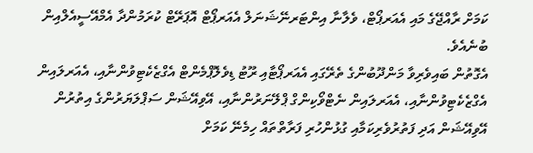ކަމަށް ރާއްޖޭގެ މައި އެއަރޕޯޓް، ވެލާނާ އިންޓަރނޭޝަނަލް އެއަރޕޯޓް އޮޕަރޭޓް ކުރަމުންދާ އެމްއޭސީއެލްއިން ބުނެއެވެ.
އެގޮތުން ބައިވެރިވާ މަންދޫބުންގެ ތެރޭގައި އެއަރޕޯޓާއި ރޫޓު ޑިވެލޮޕްމެންޓް އެގްޒެކެޓިވުންނާއި، އެއަރލައިން އެގްޒެކެޓިވުންނާއި، އެއަރލައިން ނެޓްވޯކިންގް ޕްލޭނަރުންނާއި، އޭވިއޭޝަން ސަޕްލަޔަރުންގެ އިތުރުން އޭވިއޭޝަން އަދި ފަތުރުވެރިކަމާއި ގުޅުންހުރި ފަރާތްތައް ހިމެނޭ ކަމަށް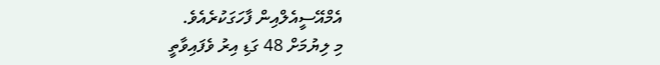އެމްއޭސީއެލްއިން ފާހަގަކުރެއެވެ.
މި ލިޔުމަށް 48 ގަޑި އިރު ވެފައިވާތީ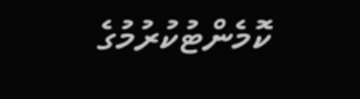ކޮމެންޓުކުރުމުގެ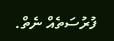ފުރުސަތެއް ނެތް.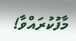މާފުކުރައްވާ!